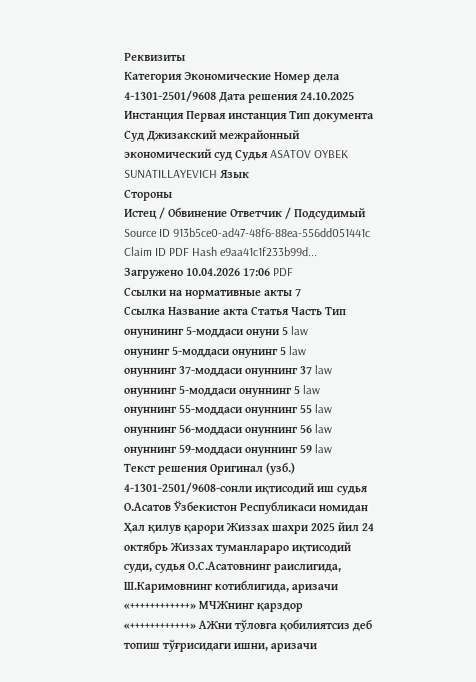Реквизиты
Категория Экономические Номер дела 4-1301-2501/9608 Дата решения 24.10.2025 Инстанция Первая инстанция Тип документа Суд Джизакский межрайонный экономический суд Судья ASATOV OYBEK SUNATILLAYEVICH Язык
Стороны
Истец / Обвинение Ответчик / Подсудимый
Source ID 913b5ce0-ad47-48f6-88ea-556dd051441c Claim ID PDF Hash e9aa41c1f233b99d... Загружено 10.04.2026 17:06 PDF
Ссылки на нормативные акты 7
Ссылка Название акта Статья Часть Тип
онунининг 5-моддаси онуни 5 law
онунинг 5-моддаси онунинг 5 law
онуннинг 37-моддаси онуннинг 37 law
онуннинг 5-моддаси онуннинг 5 law
онуннинг 55-моддаси онуннинг 55 law
онуннинг 56-моддаси онуннинг 56 law
онуннинг 59-моддаси онуннинг 59 law
Текст решения Оригинал (узб.)
4-1301-2501/9608-сонли иқтисодий иш судья О.Асатов Ўзбекистон Республикаси номидан Ҳал қилув қарори Жиззах шахри 2025 йил 24 октябрь Жиззах туманлараро иқтисодий суди, судья О.С.Асатовнинг раислигида, Ш.Каримовнинг котиблигида, аризачи «++++++++++++» МЧЖнинг қарздор «++++++++++++» АЖни тўловга қобилиятсиз деб топиш тўғрисидаги ишни, аризачи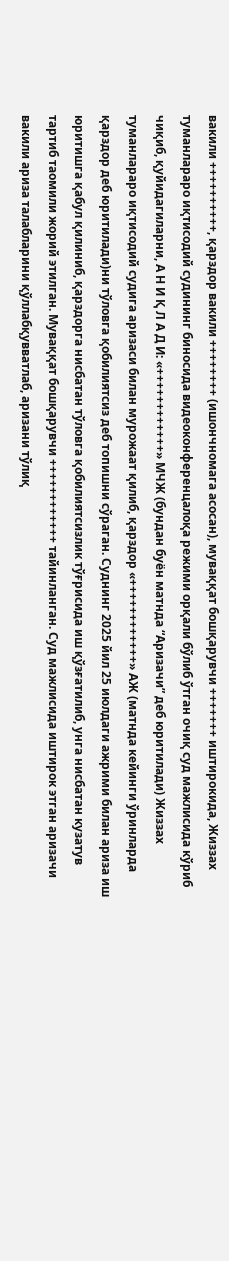вакили ++++++++++, қарздор вакили ++++++++ (ишончномага асосан), муваққат бошқарувчи +++++++ иштирокида, Жиззах туманлараро иқтисодий судининг биносида видеоконференцалоқа режими орқали бўлиб ўтган очиқ суд мажлисида кўриб чиқиб, қуйидагиларни, А Н И Қ Л А Д И: «++++++++++++» МЧЖ (бундан буён матнда “Аризачи” деб юритилади) Жиззах туманлараро иқтисодий судига аризаси билан мурожаат қилиб, қарздор «++++++++++++» АЖ (матнда кейинги ўринларда қарздор деб юритилади)ни тўловга қобилиятсиз деб топишни сўраган. Суднинг 2025 йил 25 июлдаги ажрими билан ариза иш юритишга қабул қилиниб, қарздорга нисбатан тўловга қобилиятсизлик тўғрисида иш қўзғатилиб, унга нисбатан кузатув тартиб таомили жорий этилган. Муваққат бошқарувчи ++++++++++++ тайинланган. Суд мажлисида иштирок этган аризачи вакили ариза талабларини қўллабқувватлаб, аризани тўлиқ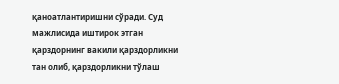қаноатлантиришни сўради. Суд мажлисида иштирок этган қарздорнинг вакили қарздорликни тан олиб, қарздорликни тўлаш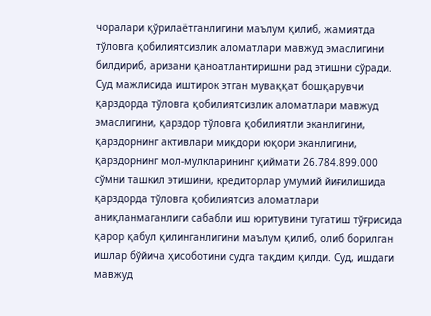чоралари қўрилаётганлигини маълум қилиб, жамиятда тўловга қобилиятсизлик аломатлари мавжуд эмаслигини билдириб, аризани қаноатлантиришни рад этишни сўради. Суд мажлисида иштирок этган муваққат бошқарувчи қарздорда тўловга қобилиятсизлик аломатлари мавжуд эмаслигини, қарздор тўловга қобилиятли эканлигини, қарздорнинг активлари миқдори юқори эканлигини, қарздорнинг мол-мулкларининг қиймати 26.784.899.000 сўмни ташкил этишини, кредиторлар умумий йиғилишида қарздорда тўловга қобилиятсиз аломатлари аниқланмаганлиги сабабли иш юритувини тугатиш тўғрисида қарор қабул қилинганлигини маълум қилиб, олиб борилган ишлар бўйича ҳисоботини судга тақдим қилди. Суд, ишдаги мавжуд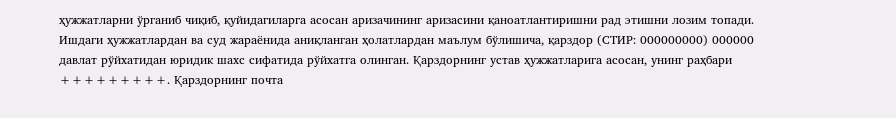ҳужжатларни ўрганиб чиқиб, қуйидагиларга асосан аризачининг аризасини қаноатлантиришни рад этишни лозим топади. Ишдаги ҳужжатлардан ва суд жараёнида аниқланган ҳолатлардан маълум бўлишича, қарздор (СТИР: 000000000) 000000 давлат рўйхатидан юридик шахс сифатида рўйхатга олинган. Қарздорнинг устав ҳужжатларига асосан, унинг раҳбари +++++++++. Қарздорнинг почта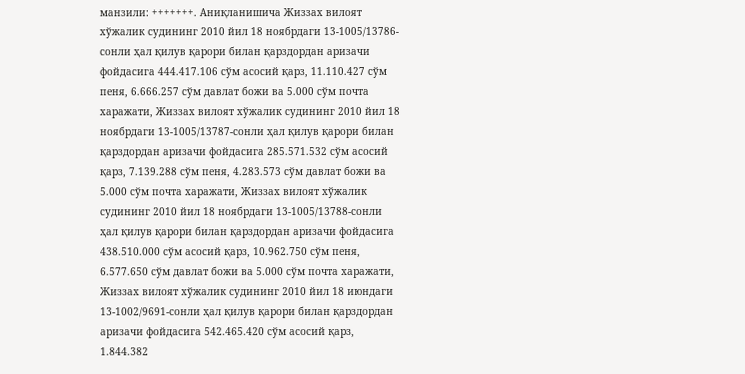манзили: +++++++. Аниқланишича Жиззах вилоят хўжалик судининг 2010 йил 18 ноябрдаги 13-1005/13786-сонли ҳал қилув қарори билан қарздордан аризачи фойдасига 444.417.106 сўм асосий қарз, 11.110.427 сўм пеня, 6.666.257 сўм давлат божи ва 5.000 сўм почта харажати, Жиззах вилоят хўжалик судининг 2010 йил 18 ноябрдаги 13-1005/13787-сонли ҳал қилув қарори билан қарздордан аризачи фойдасига 285.571.532 сўм асосий қарз, 7.139.288 сўм пеня, 4.283.573 сўм давлат божи ва 5.000 сўм почта харажати, Жиззах вилоят хўжалик судининг 2010 йил 18 ноябрдаги 13-1005/13788-сонли ҳал қилув қарори билан қарздордан аризачи фойдасига 438.510.000 сўм асосий қарз, 10.962.750 сўм пеня, 6.577.650 сўм давлат божи ва 5.000 сўм почта харажати, Жиззах вилоят хўжалик судининг 2010 йил 18 июндаги 13-1002/9691-сонли ҳал қилув қарори билан қарздордан аризачи фойдасига 542.465.420 сўм асосий қарз, 1.844.382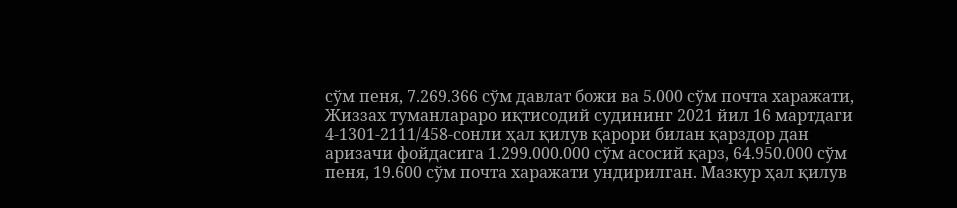сўм пеня, 7.269.366 сўм давлат божи ва 5.000 сўм почта харажати, Жиззах туманлараро иқтисодий судининг 2021 йил 16 мартдаги 4-1301-2111/458-сонли ҳал қилув қарори билан қарздор дан аризачи фойдасига 1.299.000.000 сўм асосий қарз, 64.950.000 сўм пеня, 19.600 сўм почта харажати ундирилган. Мазкур ҳал қилув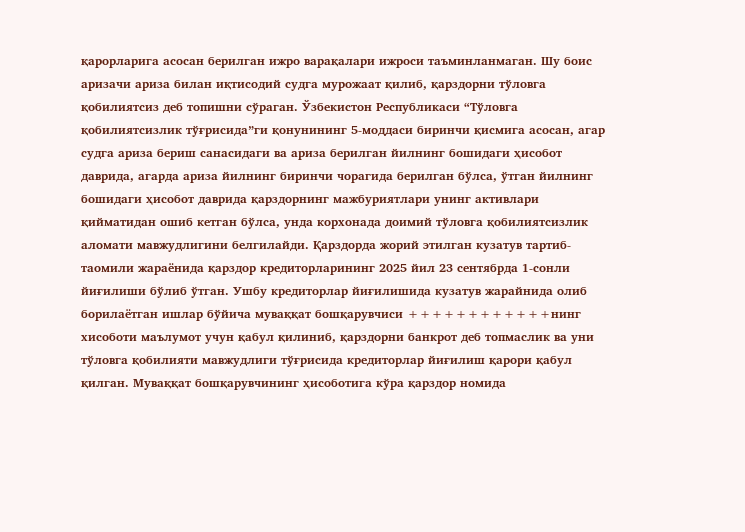қарорларига асосан берилган ижро варақалари ижроси таъминланмаган. Шу боис аризачи ариза билан иқтисодий судга мурожаат қилиб, қарздорни тўловга қобилиятсиз деб топишни сўраган. Ўзбекистон Республикаси “Тўловга қобилиятсизлик тўғрисида”ги қонунининг 5-моддаси биринчи қисмига асосан, агар судга ариза бериш санасидаги ва ариза берилган йилнинг бошидаги ҳисобот даврида, агарда ариза йилнинг биринчи чорагида берилган бўлса, ўтган йилнинг бошидаги ҳисобот даврида қарздорнинг мажбуриятлари унинг активлари қийматидан ошиб кетган бўлса, унда корхонада доимий тўловга қобилиятсизлик аломати мавжудлигини белгилайди. Қарздорда жорий этилган кузатув тартиб-таомили жараёнида қарздор кредиторларининг 2025 йил 23 сентябрда 1-сонли йиғилиши бўлиб ўтган. Ушбу кредиторлар йиғилишида кузатув жарайнида олиб борилаётган ишлар бўйича муваққат бошқарувчиси ++++++++++++нинг хисоботи маълумот учун қабул қилиниб, қарздорни банкрот деб топмаслик ва уни тўловга қобилияти мавжудлиги тўғрисида кредиторлар йиғилиш қарори қабул қилган. Муваққат бошқарувчининг ҳисоботига кўра қарздор номида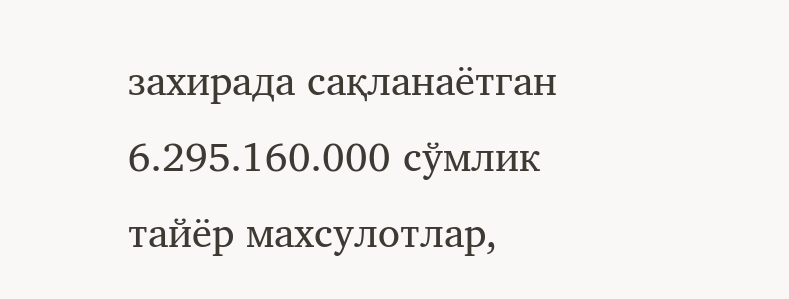захирада сақланаётган 6.295.160.000 сўмлик тайёр махсулотлар,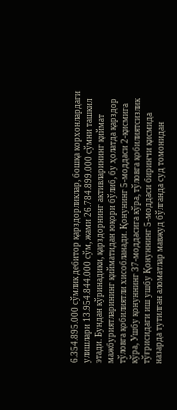6.354.895.000 сўмлик дебитор қарздорликлар, бошқа корхонлардаги улишлари 13.954.844.000 сўм, жами 26.784.899.000 сўмни ташкил этади. Бундан кўринадики, қарздорнинг активларининг қиймат мажбуриятларининг қийматидан юқори бўлиб, бу ҳолатда қарздор тўловга қобилиятли хисобланади. Қонунинг 5-моддаси 2-қисмига кўра, Ушбу қонуннинг 37-моддасига кўра, тўловга қобилиятсизлик тўғрисидаги иш ушбу Қонуннинг 5-моддаси биринчи қисмида назарда тутилган аломатлар мавжуд бўлганда суд томонидан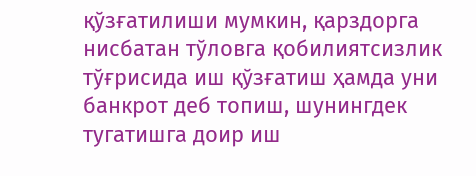қўзғатилиши мумкин, қарздорга нисбатан тўловга қобилиятсизлик тўғрисида иш қўзғатиш ҳамда уни банкрот деб топиш, шунингдек тугатишга доир иш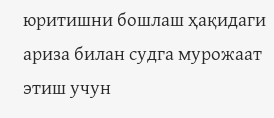юритишни бошлаш ҳақидаги ариза билан судга мурожаат этиш учун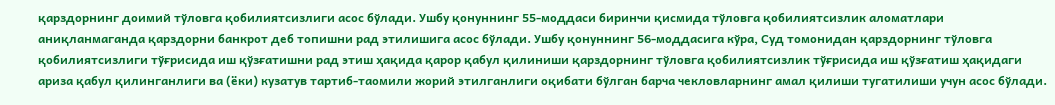қарздорнинг доимий тўловга қобилиятсизлиги асос бўлади. Ушбу қонуннинг 55-моддаси биринчи қисмида тўловга қобилиятсизлик аломатлари аниқланмаганда қарздорни банкрот деб топишни рад этилишига асос бўлади. Ушбу қонуннинг 56-моддасига кўра, Суд томонидан қарздорнинг тўловга қобилиятсизлиги тўғрисида иш қўзғатишни рад этиш ҳақида қарор қабул қилиниши қарздорнинг тўловга қобилиятсизлик тўғрисида иш қўзғатиш ҳақидаги ариза қабул қилинганлиги ва (ёки) кузатув тартиб-таомили жорий этилганлиги оқибати бўлган барча чекловларнинг амал қилиши тугатилиши учун асос бўлади.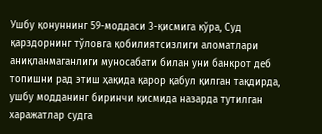Ушбу қонуннинг 59-моддаси 3-қисмига кўра, Суд қарздорнинг тўловга қобилиятсизлиги аломатлари аниқланмаганлиги муносабати билан уни банкрот деб топишни рад этиш ҳақида қарор қабул қилган тақдирда, ушбу модданинг биринчи қисмида назарда тутилган харажатлар судга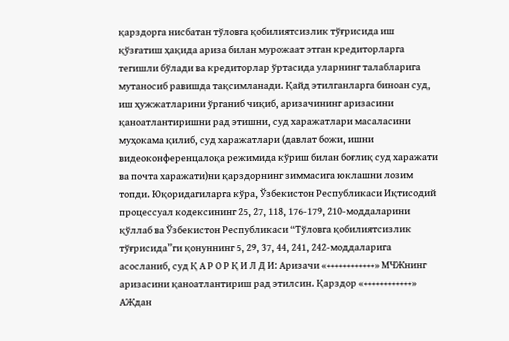қарздорга нисбатан тўловга қобилиятсизлик тўғрисида иш қўзғатиш ҳақида ариза билан мурожаат этган кредиторларга тегишли бўлади ва кредиторлар ўртасида уларнинг талабларига мутаносиб равишда тақсимланади. Қайд этилганларга биноан суд, иш ҳужжатларини ўрганиб чиқиб, аризачининг аризасини қаноатлантиришни рад этишни, суд харажатлари масаласини муҳокама қилиб, суд харажатлари (давлат божи, ишни видеоконференцалоқа режимида кўриш билан боғлиқ суд харажати ва почта харажати)ни қарздорнинг зиммасига юклашни лозим топди. Юқоридагиларга кўра, Ўзбекистон Республикаси Иқтисодий процессуал кодексининг 25, 27, 118, 176-179, 210-моддаларини қўллаб ва Ўзбекистон Республикаси “Тўловга қобилиятсизлик тўғрисида”ги қонуннинг 5, 29, 37, 44, 241, 242-моддаларига асосланиб, суд Қ А Р О Р Қ И Л Д И: Аризачи «++++++++++++» МЧЖнинг аризасини қаноатлантириш рад этилсин. Қарздор «++++++++++++» АЖдан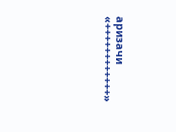аризачи «++++++++++++»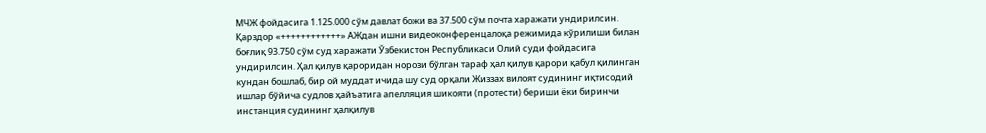МЧЖ фойдасига 1.125.000 сўм давлат божи ва 37.500 сўм почта харажати ундирилсин. Қарздор «++++++++++++» АЖдан ишни видеоконференцалоқа режимида кўрилиши билан боғлиқ 93.750 сўм суд харажати Ўзбекистон Республикаси Олий суди фойдасига ундирилсин. Ҳал қилув қароридан норози бўлган тараф ҳал қилув қарори қабул қилинган кундан бошлаб, бир ой муддат ичида шу суд орқали Жиззах вилоят судининг иқтисодий ишлар бўйича судлов ҳайъатига апелляция шикояти (протести) бериши ёки биринчи инстанция судининг ҳалқилув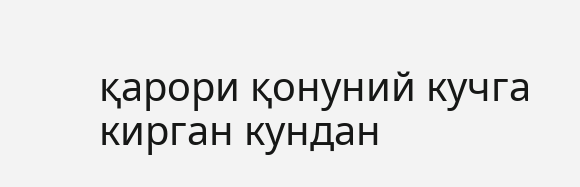қарори қонуний кучга кирган кундан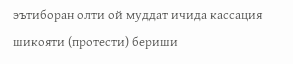эътиборан олти ой муддат ичида кассация шикояти (протести) бериши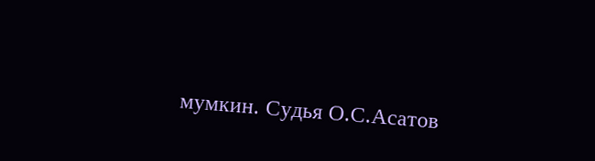мумкин. Судья О.С.Асатов